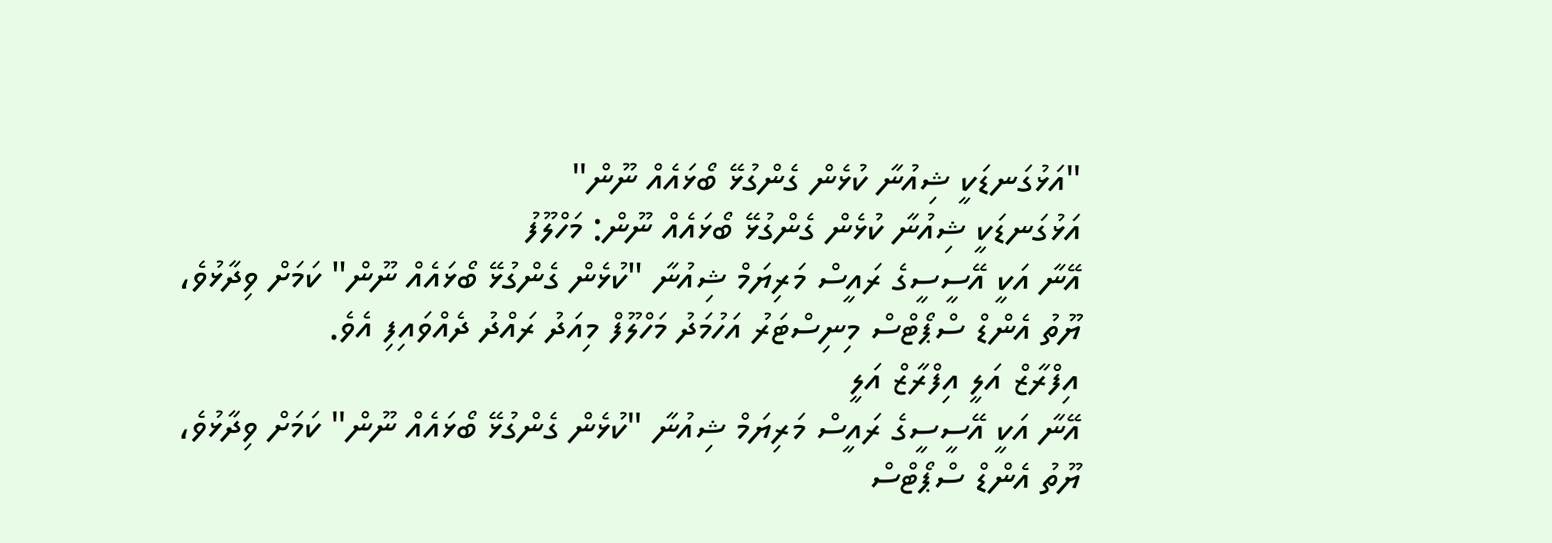"އަޅުގަނޑަކީ ޝިއުނާ ކުޅެން ގެންގުޅޭ ބޯޅައެއް ނޫން"
އަޅުގަނޑަކީ ޝިއުނާ ކުޅެން ގެންގުޅޭ ބޯޅައެއް ނޫން: މަހްލޫފު
އޭނާ އަކީ އޭސީސީގެ ރައީސް މަރިޔަމް ޝިއުނާ "ކުޅެން ގެންގުޅޭ ބޯޅައެއް ނޫން" ކަމަށް ވިދާޅުވެ، ޔޫތު އެންޑް ސްޕޯޓްސް މިނިސްޓަރު އަހުމަދު މަހްލޫފް މިއަދު ރައްދު ދެއްވައިފި އެވެ.
އިފްރާޒް އަލީ އިފްރާޒް އަލީ
އޭނާ އަކީ އޭސީސީގެ ރައީސް މަރިޔަމް ޝިއުނާ "ކުޅެން ގެންގުޅޭ ބޯޅައެއް ނޫން" ކަމަށް ވިދާޅުވެ، ޔޫތު އެންޑް ސްޕޯޓްސް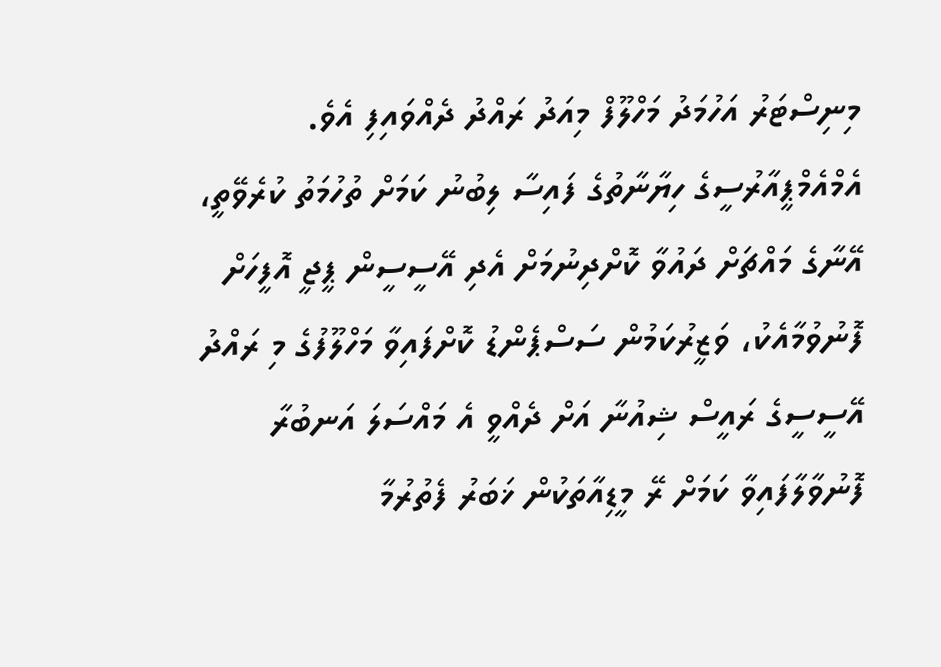މިނިސްޓަރު އަހުމަދު މަހްލޫފް މިއަދު ރައްދު ދެއްވައިފި އެވެ.
އެމްއެމްޕީއާރުސީގެ ހިޔާނާތުގެ ފައިސާ ލިބުނު ކަމަށް ތުހުމަތު ކުރެވޭތީ، އޭނާގެ މައްޗަށް ދައުވާ ކޮށްދިނުމަށް އެދި އޭސީސީން ޕީޖީ އޮފީހަށް ފޮނުވުމާއެކު، ވަޒީރުކަމުން ސަސްޕެންޑު ކޮށްފައިވާ މަހްލޫފުގެ މި ރައްދު އޭސީސީގެ ރައީސް ޝިއުނާ އަށް ދެއްވީ އެ މައްސަލަ އަނބުރާ ފޮނުވާލާފައިވާ ކަމަށް ރޭ މީޑިއާތަކުން ޚަބަރު ފެތުރުމާ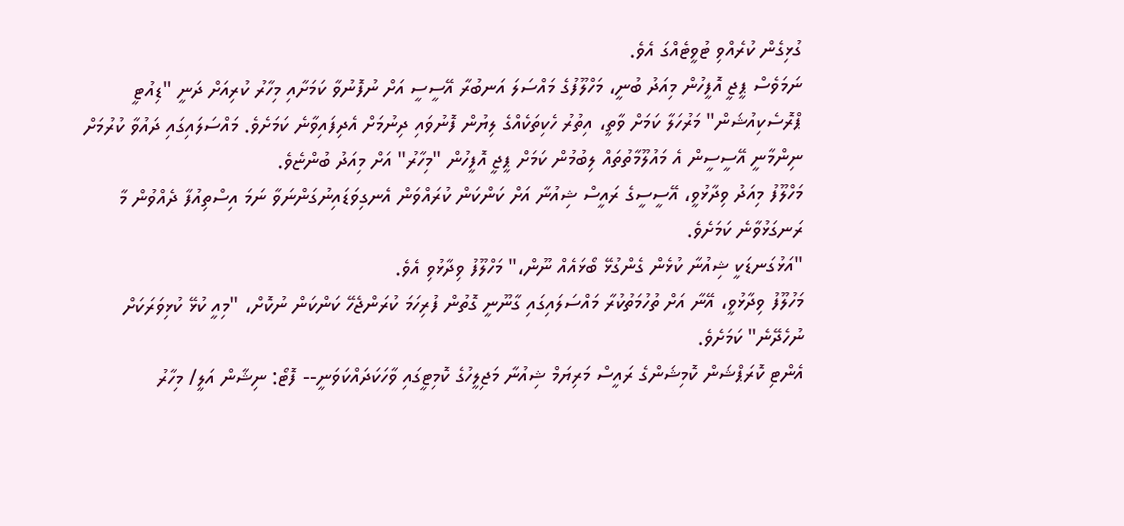ގުޅިގެން ކުރެއްވި ޓުވީޓެއްގަ އެވެ.
ނަމަވެސް ޕީޖީ އޮފީހުން މިއަދު ބުނީ، މަހްލޫފުގެ މައްސަލަ އަނބުރާ އޭސީސީ އަށް ނުފޮނުވާ ކަމަށާއި މިހާރު ކުރިއަށް ދަނީ "ޑިއުޓީ ޕްރޮސެކިއުޝަން" މަރުހަލާ ކަމަށް ވާތީ، އިތުރު ހެކިތަކެއްގެ ލިޔުން ފޮނުވައި ދިނުމަށް އެދިފައިވާނެ ކަމަށެވެ. މައްސަލައިގައި ދައުވާ ކުރުމަށް ނިންމާނީ އޭސީސީން އެ މައުލޫމާތުތައް ލިބުމުން ކަމަށް ޕީޖީ އޮފީހުން "މިހާރު" އަށް މިއަދު ބުންޏެވެ.
މަހްލޫފު މިއަދު ވިދާޅުވީ، އޭސީސީގެ ރައީސް ޝިއުނާ އަށް ކަންކަން ކުރައްވަން އެނގިވަޑައިނުގަންނަވާ ނަމަ އިސްތިއުފާ ދެއްވުން މާ ރަނގަޅުވާނެ ކަމަށެވެ.
"އަޅުގަނޑަކީ ޝިއުނާ ކުޅެން ގެންގުޅޭ ބޯޅައެއް ނޫން،" މަހްލޫފު ވިދާޅުވި އެވެ.
މަހުލޫފު ވިދާޅުވީ، އޭނާ އަށް ތުހުމަތުކުރާ މައްސަލައިގައި ގާނޫނީ ގޮތުން ފުރިހަމަ ކުރަންޖެހޭ ކަންކަން ނުކޮށް، "މިއީ ކުޅޭ ކުޅިވަރަކަށް ނުހެދޭނެ" ކަމަށެވެ.
އެންޓި ކޮރަޕްޝަން ކޮމިޝަންގެ ރައީސް މަރިޔަމް ޝިއުނާ މަޖިލީހުގެ ކޮމިޓީގައި ވާހަކަދައްކަވަނީ-- ފޮޓޯ: ނިޝާން އަލީ/ މިހާރު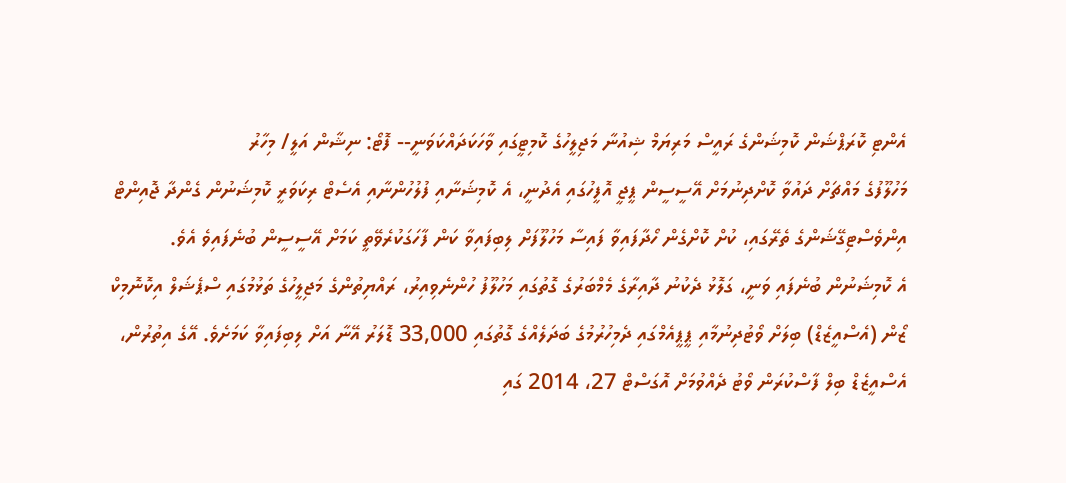އެންޓި ކޮރަޕްޝަން ކޮމިޝަންގެ ރައީސް މަރިޔަމް ޝިއުނާ މަޖިލީހުގެ ކޮމިޓީގައި ވާހަކަދައްކަވަނީ-- ފޮޓޯ: ނިޝާން އަލީ/ މިހާރު
މަހުލޫފުގެ މައްޗަށް ދައުވާ ކޮށްދިނުމަށް އޭސީސީން ޕީޖީ އޮފީހުގައި އެދުނީ، އެ ކޮމިޝަނާއި ފުލުހުންނާއި އެސެޓް ރިކަވަރީ ކޮމިޝަނުން ގެންދާ ޖޮއިންޓް އިންވެސްޓިގޭޝަންގެ ތެރޭގައި، ކުށް ކޮށްގެން ހޯދާފައިވާ ފައިސާ މަހުލޫފަށް ލިބިފައިވާ ކަން ފާހަގަކުރެވޭތީ ކަމަށް އޭސީސީން ބުނެފައިވެ އެވެ.
އެ ކޮމިޝަނުން ބުނެފައި ވަނީ، ގަލޮޅު ދެކުނު ދާއިރާގެ މެމްބަރުގެ ގޮތުގައި މަހުލޫފު ހުންނެވިއިރު، ރައްޔިތުންގެ މަޖިލީހުގެ ތަޅުމުގައި ސްޕެޝަލް އިކޮނޮމިކް ޒޯން (އެސްއީޒެޑް) ބިލަށް ވޯޓުދިނުމާއި ޕީޕީއެމްގައި ދެމިހުރުމުގެ ބަދަލެއްގެ ގޮތުގައި 33,000 ޑޮލަރު އޭނާ އަށް ލިބިފައިވާ ކަމަށެވެ. އޭގެ އިތުރުން، އެސްއީޒެޑް ބިލް ފާސްކުރަން ވޯޓު ދެއްވުމަށް އޮގަސްޓް 27، 2014 ގައި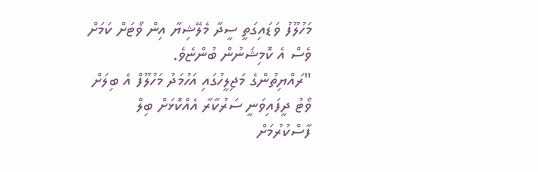މަހުލޫފު ވަޑައިގަތީ ސީދާ މެލޭޝިޔާ އިން ވޯޓަށް ކަމަށް ވެސް އެ ކޮމިޝަނުން ބުންޏެވެ.
"ރައްޔިތުންގެ މަޖިލީހުގައި އަހުމަދު މަހުލޫފް އެ ބިލަށް ވޯޓު ދީފައިވަނީ ސަރުކާރާ އެއްކޮޅަށް ބިލް ފާސްކުރުމަށް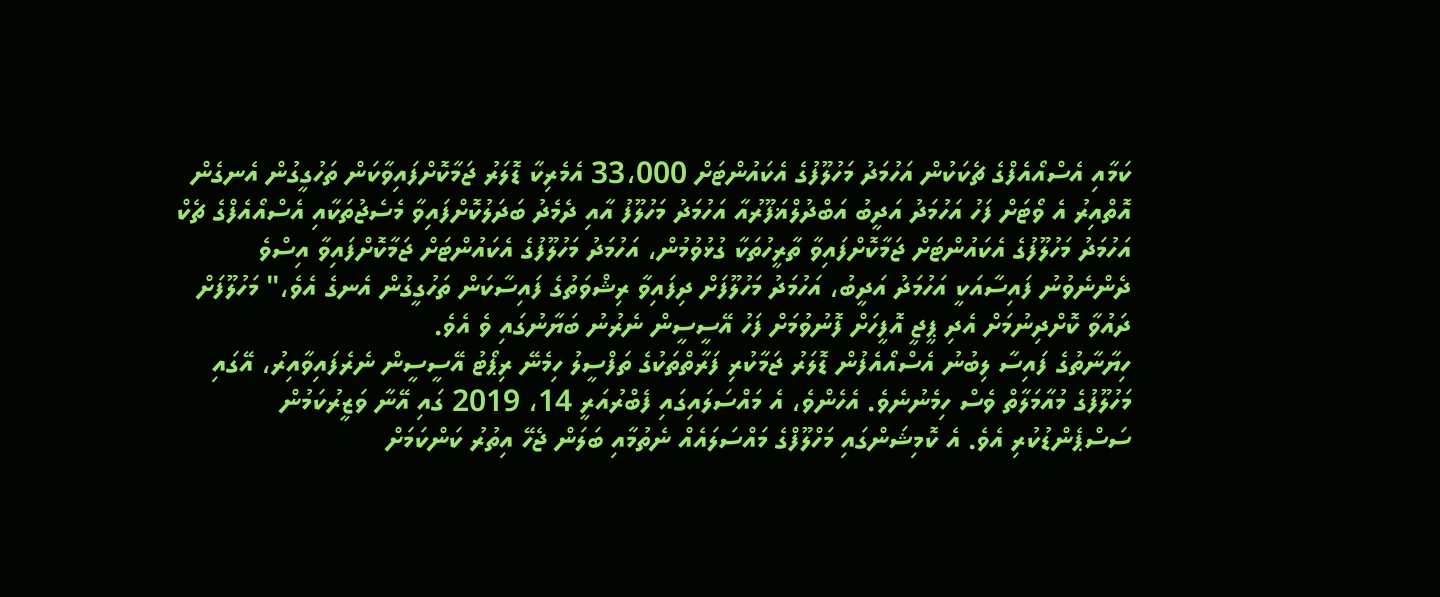ކަމާއި އެސްއޯއެފްގެ ޗެކަކުން އަހުމަދު މަހުލޫފުގެ އެކައުންޓަށް 33،000 އެމެރިކާ ޑޮލަރު ޖަމާކޮށްފައިވާކަން ތަހުގީގުން އެނގެން އޮތްއިރު އެ ވޯޓަށް ފަހު އަހުމަދު އަދީބު އަބްދުލްޣަފޫރުއާ އަހުމަދު މަހުލޫފު އާއި ދެމެދު ބަދަލުކޮށްފައިވާ މެސެޖުތަކާއި އެސްއޯއެފްގެ ޗެކް އަހުމަދު މަހުލޫފުގެ އެކައުންޓަށް ޖަމާކޮށްފައިވާ ތާރީހުތަކާ ގުޅުވުމުން، އަހުމަދު މަހުލޫފުގެ އެކައުންޓަށް ޖަމާކޮށްފައިވާ އިސްވެ ދެންނެވުނު ފައިސާއަކީ އަހުމަދު އަދީބު، އަހުމަދު މަހުލޫފަށް ދިފައިވާ ރިޝްވަތުގެ ފައިސާކަން ތަހުގީގުން އެނގެ އެވެ،" މަހުލޫފަށް ދައުވާ ކޮށްދިނުމަށް އެދި ޕީޖީ އޮފީހަށް ފޮނުވުމަށް ފަހު އޭސީސީން ނެރުނު ބަޔާނުގައި ވެ އެވެ.
ހިޔާނާތުގެ ފައިސާ ލިބުނު އެސްއޯއެފުން ޑޮލަރު ޖަމާކުރި ފަރާތްތަކުގެ ތަފްސީލު ހިމެނޭ ރިޕޯޓު އޭސީސީން ނެރެފައިވާއިރު، އޭގައި މަހުލޫފުގެ މުއާމަލާތް ވެސް ހިމެނުނެވެ. އެހެންވެ، އެ މައްސަލައިގައި ފެބްރުއަރީ 14، 2019 ގައި އޭނާ ވަޒީރުކަމުން ސަސްޕެންޑުކުރި އެވެ. އެ ކޮމިޝަންގައި މަހްލޫފްގެ މައްސަލައެއް ނެތުމާއި ބަލަން ޖެހޭ އިތުރު ކަންކަމަށް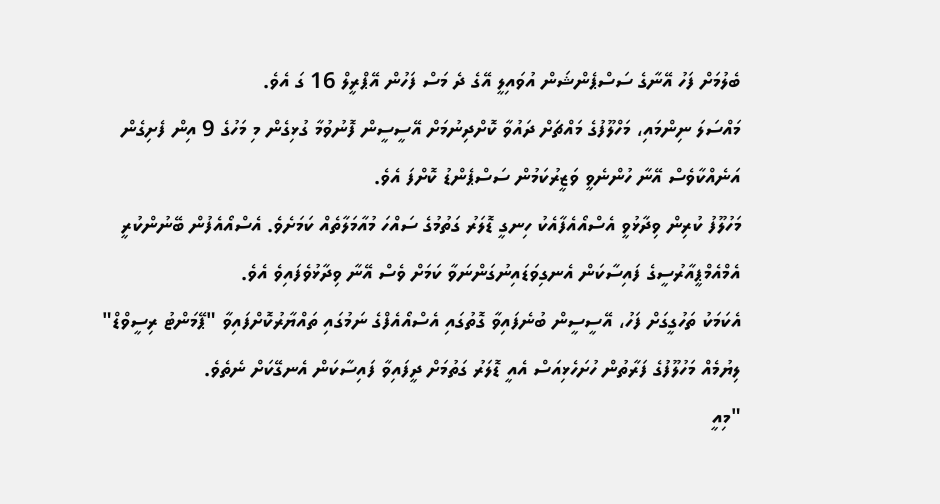ބެލުމަށް ފަހު އޭނާގެ ސަސްޕެންޝަން އުވައިލީ އޭގެ ދެ މަސް ފަހުން އޭޕްރީލް 16 ގަ އެވެ.
މައްސަލަ ނިންމައި، މަހްލޫފުގެ މައްޗަށް ދައުވާ ކޮށްދިނުމަށް އޭސީސީން ފޮނުވުމާ ގުޅިގެން މި މަހުގެ 9 އިން ފެށިގެން އަނެއްކާވެސް އޭނާ ހުންނެވީ ވަޒީރުކަމުން ސަސްޕެންޑު ކޮށްފަ އެވެ.
މަހުލޫފު ކުރިން ވިދާޅުވީ އެސްއޯއެފާއެކު ހިނގީ ޑޮލަރު ގަތުމުގެ ސައްހަ މުއާމަލާތެއް ކަމަށެވެ. އެސްއޯއެފުން ބޭނުންކުރީ އެމްއެމްޕީއާރުސީގެ ފައިސާކަން އެނގިވަޑައިނުގަންނަވާ ކަމަށް ވެސް އޭނާ ވިދާޅުވެފައިވެ އެވެ.
އެކަމަކު ތަހުގީގަށް ފަހު، އޭސީސީން ބުނެފައިވާ ގޮތުގައި އެސްއޯއެފްގެ ނަމުގައި ތައްޔާރުކޮށްފައިވާ "ޕޭމަންޓު ރިސީވްޑް" ލިޔުމެއް މަހުލޫފުގެ ފަރާތުން ހުށަހެޅިއަސް އެއީ ޑޮލަރު ގަތުމަށް ދީފައިވާ ފައިސާކަން އެނގޭކަށް ނެތެވެ.
"މިއީ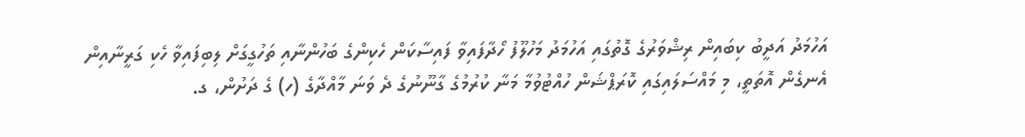އަހުމަދު އަދީބު ކިބައިން ރިޝްވަރުގެ ގޮތުގައި އަހުމަދު މަހުލޫފު ހޯދާފައިވާ ފައިސާކަން ހެކިންގެ ބަހުންނާއި ތަހުގީގަށް ލިބިފައިވާ ހެކި ގަރީނާއިން އެނގެން އޮތަތީ، މި މައްސަލައިގައި ކޮރަޕްޝަން ހުއްޓުވުމާ މަނާ ކުރުމުގެ ގާނޫނުގެ ދެ ވަނަ މާއްދާގެ (ހ) ގެ ދަށުން، ގ.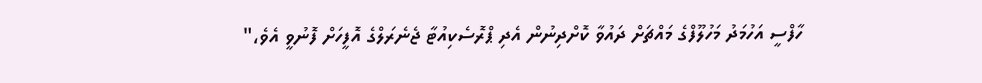ހާފްސީ އަހުމަދު މަހުލޫފްގެ މައްޗަށް ދައުވާ ކޮށްދިނުން އެދި ޕްރޮސެކިއުޓާ ޖެނެރަލްގެ އޮފީހަށް ފޮނުވީ އެވެ،"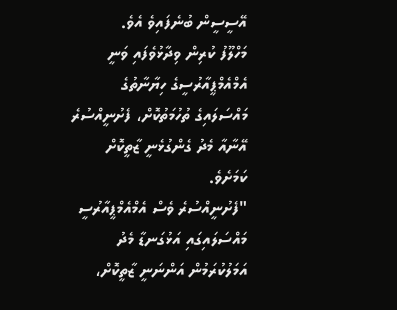އޭސީސީން ބުނެފައިވެ އެވެ.
މަހްލޫފު ކުރިން ވިދާޅުވެފައި ވަނީ އެމްއެމްޕީއާރުސީގެ ހިޔާނާތުގެ މައްސަލައިގެ ތުހުމަތުކޮށް، ފެށުނީއްސުރެ އޭނާއާ މެދު ގެންގުޅެނީ ޒާތީކޮށް ކަމަށެވެ.
"ފެށުނީއްސުރެ ވެސް އެމްއެމްޕީއާރުސީ މައްސަލައިގައި އަޅުގަނޑާ މެދު އަމަލުކުރަމުން އަންނަނީ ޒާތީކޮށް،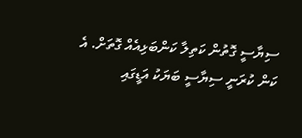ސިޔާސީ ގޮތުން ކަތިލާ ކަންބަޅިއެއް ގޮތަށް. އެ ކަން ކުރަނީ ސިޔާސީ ބަޔަކު އަޑީގައި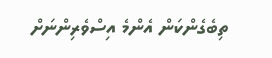ތިބެގެންކަން އެންމެ އިސްވެރިންނަށް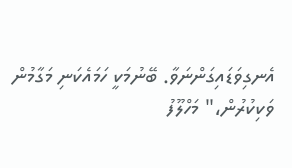އެނގިވަޑައިގަންނަވާ. ބޭނުމަކީ ހަމައެކަނި މަގާމުން ވަކިކުރުން،" މަހްލޫފު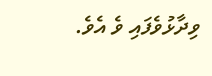ވިދާޅުވެފައި ވެ އެވެ.